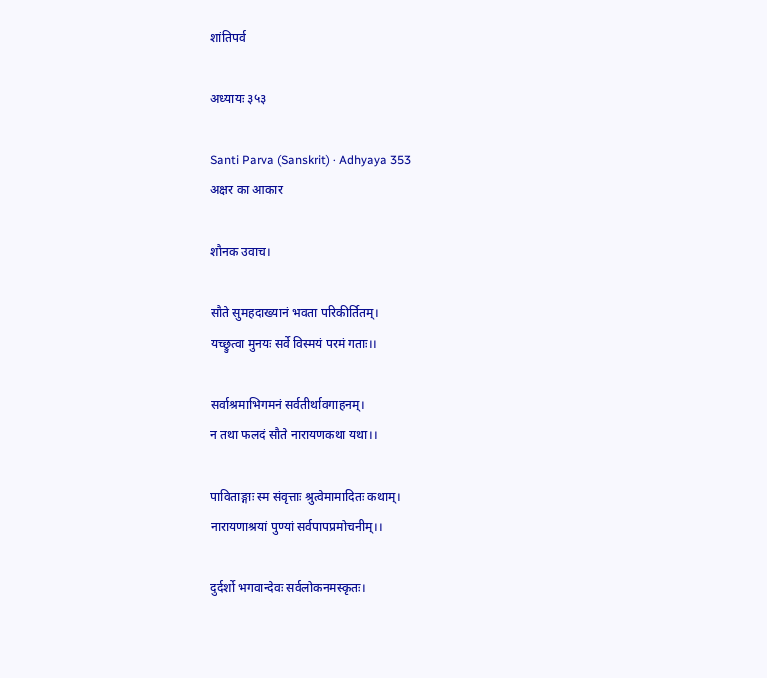शांतिपर्व

अध्यायः ३५३

Santi Parva (Sanskrit) · Adhyaya 353
अक्षर का आकार

शौनक उवाच।

सौते सुमहदाख्यानं भवता परिकीर्तितम्।
यच्छ्रुत्वा मुनयः सर्वे विस्मयं परमं गताः।।

सर्वाश्रमाभिगमनं सर्वतीर्थावगाहनम्।
न तथा फलदं सौते नारायणकथा यथा।।

पाविताङ्गाः स्म संवृत्ताः श्रुत्वेमामादितः कथाम्।
नारायणाश्रयां पुण्यां सर्वपापप्रमोचनीम्।।

दुर्दर्शो भगवान्देवः सर्वलोकनमस्कृतः।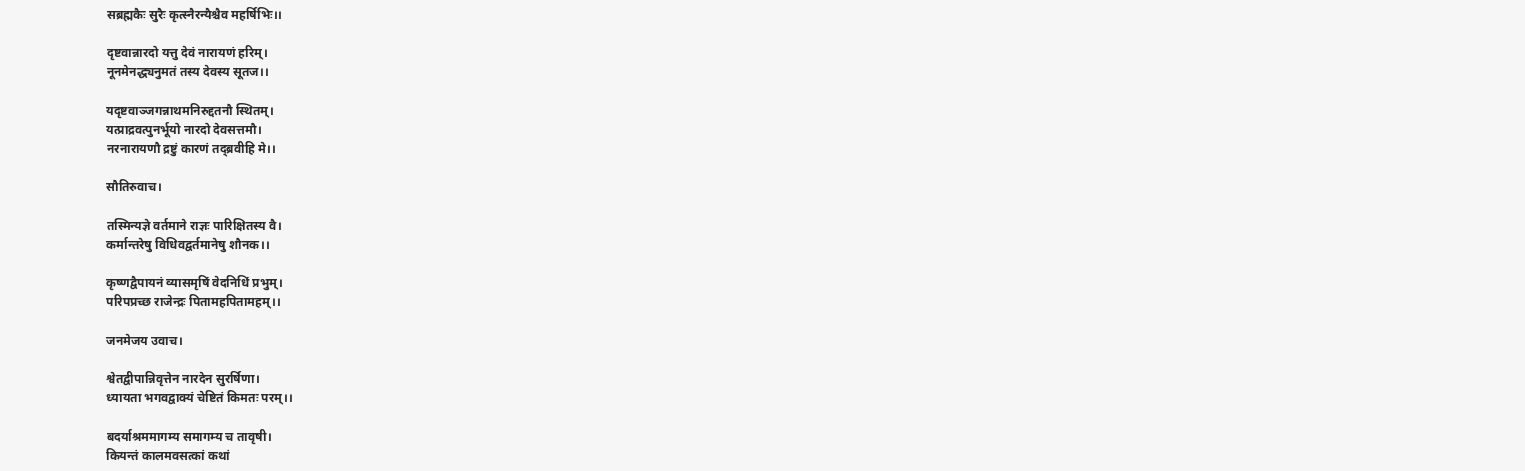सब्रह्मकैः सुरैः कृत्स्नैरन्यैश्चैव महर्षिभिः।।

दृष्टवान्नारदो यत्तु देवं नारायणं हरिम्।
नूनमेनद्ध्यनुमतं तस्य देवस्य सूतज।।

यदृष्टवाञ्जगन्नाथमनिरुद्दतनौ स्थितम्।
यत्प्राद्रवत्पुनर्भूयो नारदो देवसत्तमौ।
नरनारायणौ द्रष्टुं कारणं तद्ब्रवीहि मे।।

सौतिरुवाच।

तस्मिन्यज्ञे वर्तमाने राज्ञः पारिक्षितस्य वै।
कर्मान्तरेषु विधिवद्वर्तमानेषु शौनक।।

कृष्णद्वैपायनं व्यासमृषिं वेदनिधिं प्रभुम्।
परिपप्रच्छ राजेन्द्रः पितामहपितामहम्।।

जनमेजय उवाच।

श्वेतद्वीपान्निवृत्तेन नारदेन सुरर्षिणा।
ध्यायता भगवद्वाक्यं चेष्टितं किमतः परम्।।

बदर्याश्रममागम्य समागम्य च तावृषी।
कियन्तं कालमवसत्कां कथां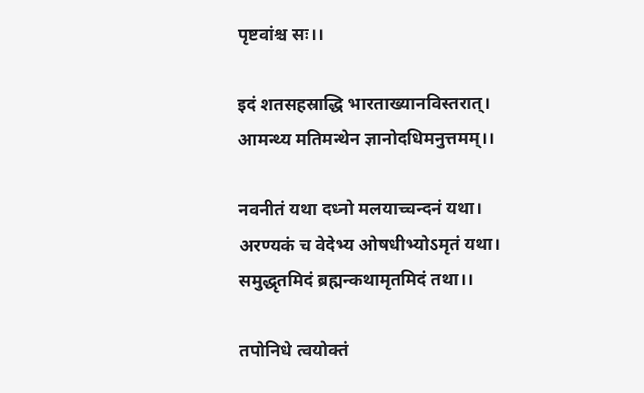पृष्टवांश्च सः।।

इदं शतसहस्राद्धि भारताख्यानविस्तरात्।
आमन्थ्य मतिमन्थेन ज्ञानोदधिमनुत्तमम्।।

नवनीतं यथा दध्नो मलयाच्चन्दनं यथा।
अरण्यकं च वेदेभ्य ओषधीभ्योऽमृतं यथा।
समुद्धृतमिदं ब्रह्मन्कथामृतमिदं तथा।।

तपोनिधे त्वयोक्तं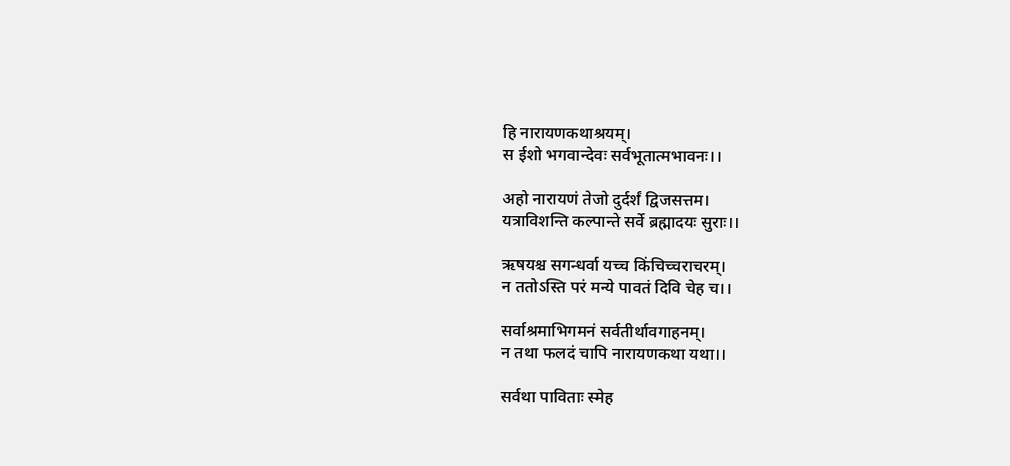हि नारायणकथाश्रयम्।
स ईशो भगवान्देवः सर्वभूतात्मभावनः।।

अहो नारायणं तेजो दुर्दर्शं द्विजसत्तम।
यत्राविशन्ति कल्पान्ते सर्वे ब्रह्मादयः सुराः।।

ऋषयश्च सगन्धर्वा यच्च किंचिच्चराचरम्।
न ततोऽस्ति परं मन्ये पावतं दिवि चेह च।।

सर्वाश्रमाभिगमनं सर्वतीर्थावगाहनम्।
न तथा फलदं चापि नारायणकथा यथा।।

सर्वथा पाविताः स्मेह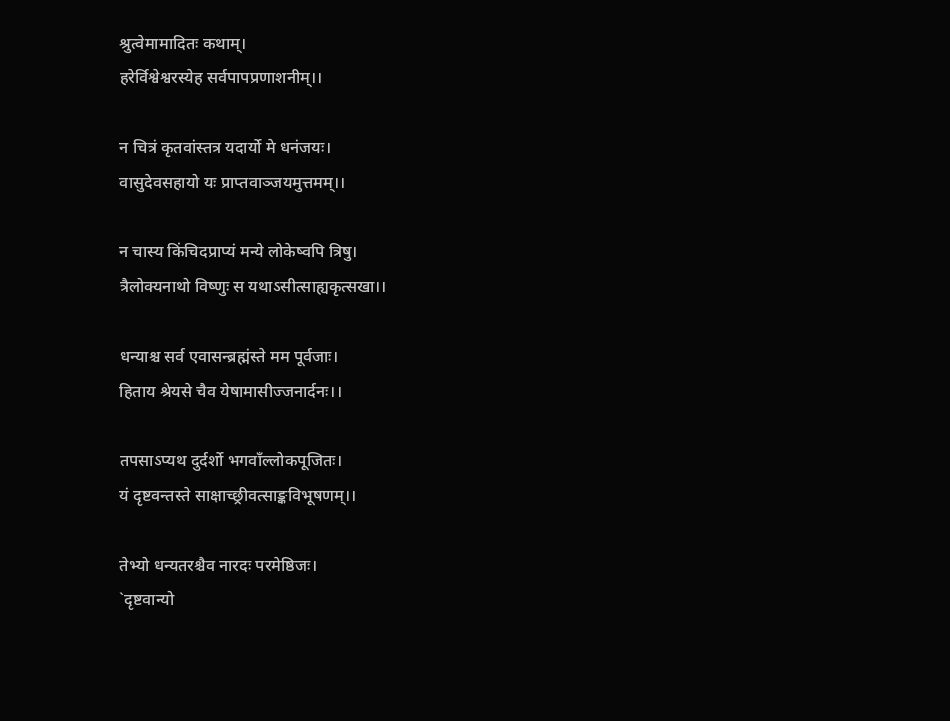श्रुत्वेमामादितः कथाम्।
हरेर्विश्वेश्वरस्येह सर्वपापप्रणाशनीम्।।

न चित्रं कृतवांस्तत्र यदार्यो मे धनंजयः।
वासुदेवसहायो यः प्राप्तवाञ्जयमुत्तमम्।।

न चास्य किंचिदप्राप्यं मन्ये लोकेष्वपि त्रिषु।
त्रैलोक्यनाथो विष्णुः स यथाऽसीत्साह्यकृत्सखा।।

धन्याश्च सर्व एवासन्ब्रह्मंस्ते मम पूर्वजाः।
हिताय श्रेयसे चैव येषामासीज्जनार्दनः।।

तपसाऽप्यथ दुर्दर्शो भगवाँल्लोकपूजितः।
यं दृष्टवन्तस्ते साक्षाच्छ्रीवत्साङ्कविभूषणम्।।

तेभ्यो धन्यतरश्चैव नारदः परमेष्ठिजः।
`दृष्टवान्यो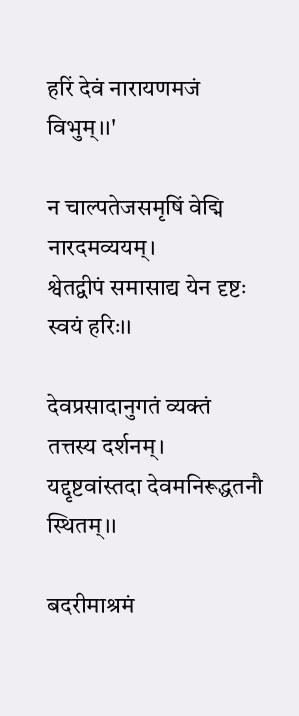हरिं देवं नारायणमजं विभुम्।।'

न चाल्पतेजसमृषिं वेद्मि नारदमव्ययम्।
श्वेतद्वीपं समासाद्य येन दृष्टः स्वयं हरिः।।

देवप्रसादानुगतं व्यक्तं तत्तस्य दर्शनम्।
यद्दृष्टवांस्तदा देवमनिरूद्धतनौ स्थितम्।।

बदरीमाश्रमं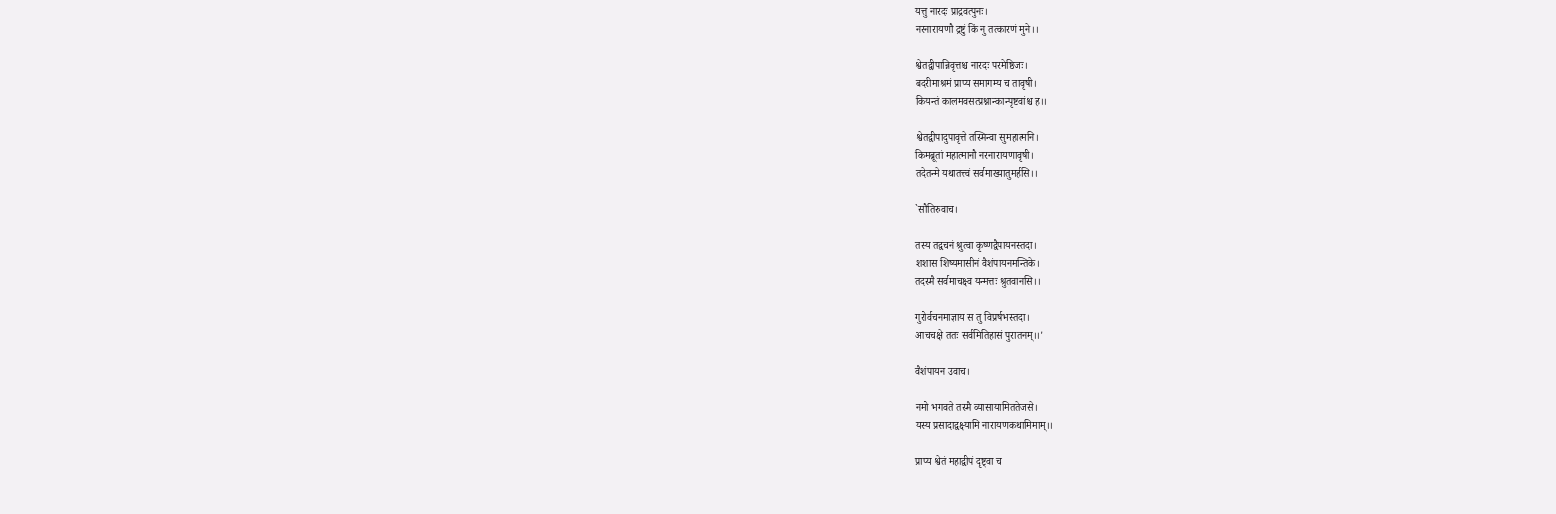यत्तु नारदः प्राद्रवत्पुनः।
नरनारायणौ द्रष्टुं किं नु तत्कारणं मुने।।

श्वेतद्वीपान्निवृत्तश्च नारदः परमेष्ठिजः।
बदरीमाश्रमं प्राप्य समागम्य च तावृषी।
कियन्तं कालमवसत्प्रश्नान्कान्पृष्टवांश्च ह।।

श्वेतद्वीपादुपावृत्ते तस्मिन्वा सुमहात्मनि।
किमब्रूतां महात्मानौ नरनारायणावृषी।
तदेतन्मे यथातत्त्वं सर्वमाख्यातुमर्हसि।।

`सौतिरुवाच।

तस्य तद्वचनं श्रुत्वा कृष्णद्वैपायनस्तदा।
शशास शिष्यमासीनं वैशंपायनमन्तिके।
तदस्मै सर्वमाचक्ष्व यन्मत्तः श्रुतवानसि।।

गुरोर्वचनमाज्ञाय स तु विप्रर्षभस्तदा।
आचचक्षे ततः सर्वमितिहासं पुरातनम्।।'

वैशंपायन उवाच।

नमो भगवते तस्मै व्यासायामिततेजसे।
यस्य प्रसादाद्वक्ष्यामि नारायणकथामिमाम्।।

प्राप्य श्वेतं महाद्वीपं दृष्ट्वा च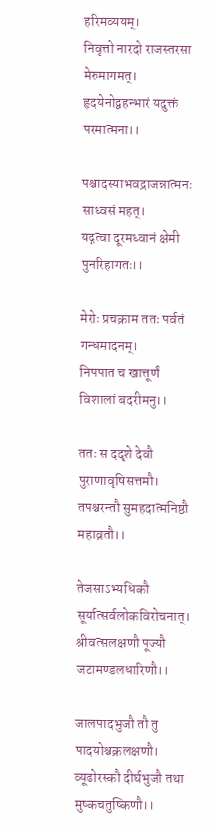हरिमव्ययम्।
निवृत्तो नारदो राजस्तरसा मेरुमागमत्।
हृदयेनोद्वहन्भारं यदुक्तं परमात्मना।।

पश्चादस्याभवद्राजन्नात्मनः साध्वसं महत्।
यद्गत्वा दूरमध्वानं क्षेमी पुनरिहागतः।।

मेरोः प्रचक्राम ततः पर्वतं गन्धमादनम्।
निपपात च खात्तूर्णं विशालां बदरीमनु।।

ततः स ददृशे देवौ पुराणावृषिसत्तमौ।
तपश्चरन्तौ सुमहदात्मनिष्ठौ महाव्रतौ।।

तेजसाऽभ्यधिकौ सूर्यात्सर्वलोकविरोचनात्।
श्रीवत्सलक्षणौ पूज्यौ जटामण्डलधारिणौ।।

जालपादभुजौ तौ तु पादयोश्चक्रलक्षणौ।
व्यूढोरस्कौ दीर्घभुजौ तथा मुष्कचतुष्किणौ।।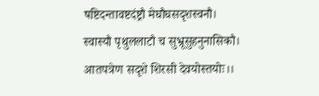षष्टिदन्तावष्टदंष्ट्रौ मेघौघसदृशस्वनौ।
स्वास्यौ पृथुललाटौ च सुभ्रूसुहनुनासिकौ।
आतपत्रेण सदृशे शिरसी देवयोस्तयोः।।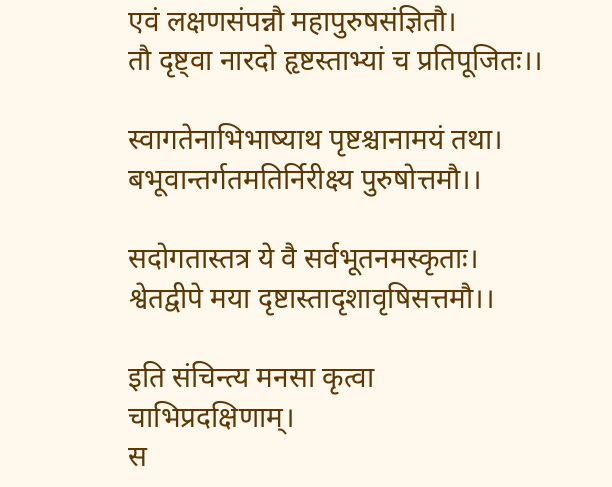एवं लक्षणसंपन्नौ महापुरुषसंज्ञितौ।
तौ दृष्ट्वा नारदो हृष्टस्ताभ्यां च प्रतिपूजितः।।

स्वागतेनाभिभाष्याथ पृष्टश्चानामयं तथा।
बभूवान्तर्गतमतिर्निरीक्ष्य पुरुषोत्तमौ।।

सदोगतास्तत्र ये वै सर्वभूतनमस्कृताः।
श्वेतद्वीपे मया दृष्टास्तादृशावृषिसत्तमौ।।

इति संचिन्त्य मनसा कृत्वा चाभिप्रदक्षिणाम्।
स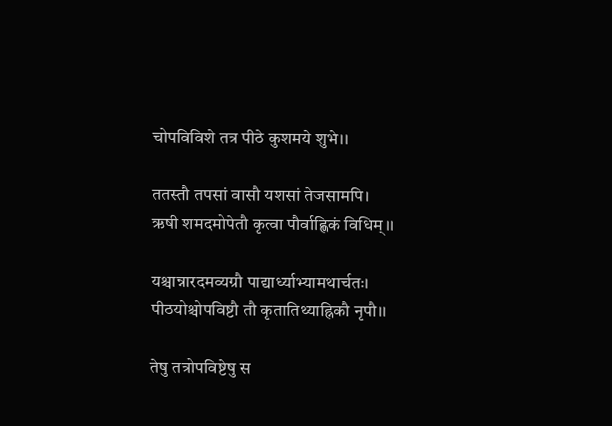चोपविविशे तत्र पीठे कुशमये शुभे।।

ततस्तौ तपसां वासौ यशसां तेजसामपि।
ऋषी शमदमोपेतौ कृत्वा पौर्वाह्णिकं विधिम्।।

यश्चान्नारदमव्यग्रौ पाद्यार्ध्याभ्यामथार्चतः।
पीठयोश्चोपविष्टौ तौ कृतातिथ्याह्निकौ नृपौ।।

तेषु तत्रोपविष्टेषु स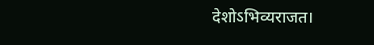देशोऽभिव्यराजत।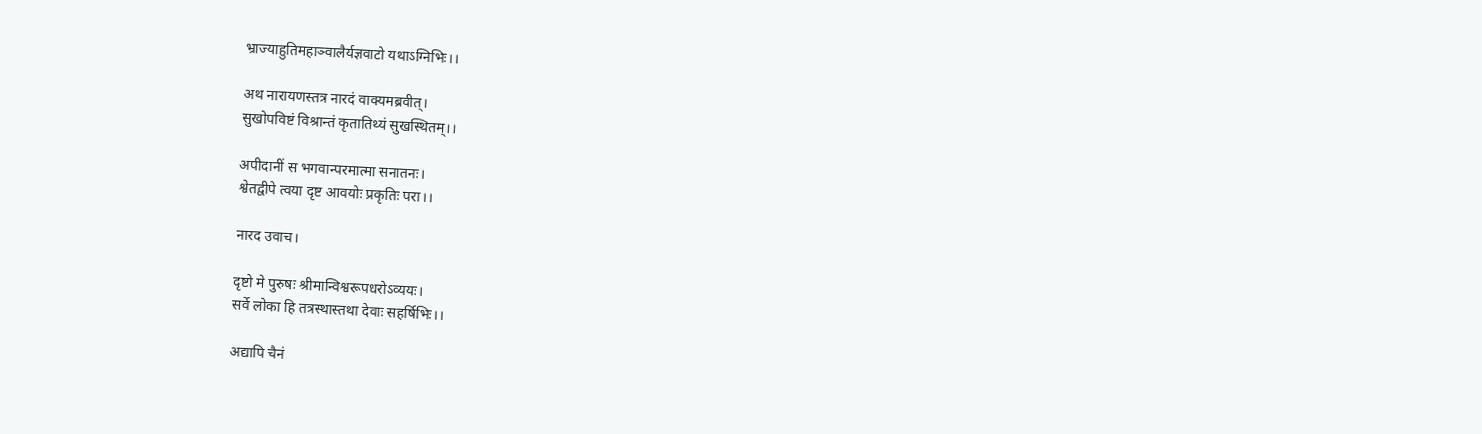भ्राज्याहुतिमहाञ्वालैर्यज्ञवाटो यथाऽग्निभिः।।

अथ नारायणस्तत्र नारदं वाक्यमब्रवीत्।
सुखोपविष्टं विश्रान्तं कृतातिथ्यं सुखस्थितम्।।

अपीदानीं स भगवान्परमात्मा सनातनः।
श्वेतद्वीपे त्वया दृष्ट आवयोः प्रकृतिः परा।।

नारद उवाच।

दृष्टो मे पुरुषः श्रीमान्विश्वरूपधरोऽव्ययः।
सर्वे लोका हि तत्रस्थास्तथा देवाः सहर्षिभिः।।

अद्यापि चैनं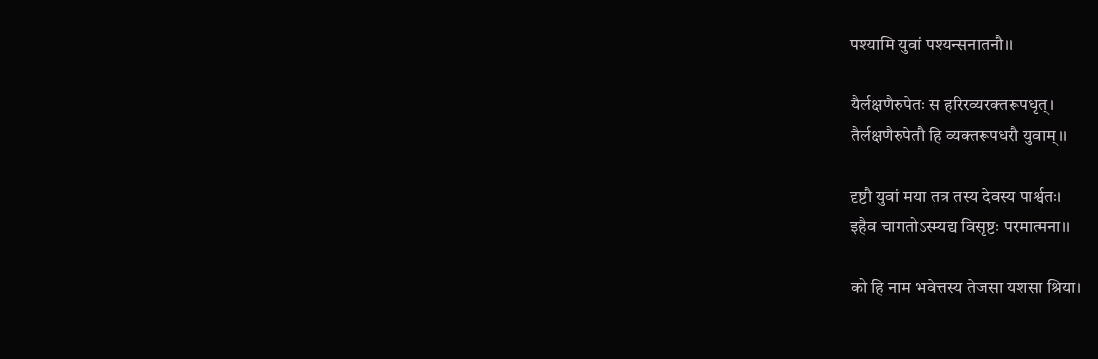पश्यामि युवां पश्यन्सनातनौ।।

यैर्लक्षणैरुपेतः स हरिरव्यरक्तरूपधृत्।
तैर्लक्षणैरुपेतौ हि व्यक्तरूपधरौ युवाम्।।

दृष्टौ युवां मया तत्र तस्य देवस्य पार्श्वतः।
इहैव चागतोऽस्म्यद्य विसृष्टः परमात्मना।।

को हि नाम भवेत्तस्य तेजसा यशसा श्रिया।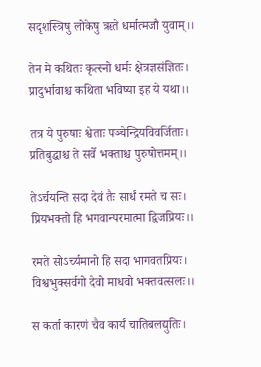सदृशस्त्रिषु लोकेषु ऋते धर्मात्मजौ युवाम्।।

तेन मे कथितः कृत्स्नो धर्मः क्षेत्रज्ञसंज्ञितः।
प्रादुर्भावाश्च कथिता भविष्या इह ये यथा।।

तत्र ये पुरुषाः श्वेताः पञ्चेन्द्रियविवर्जिताः।
प्रतिबुद्धाश्च ते सर्वे भक्ताश्च पुरुषोत्तमम्।।

तेऽर्चयन्ति सदा देवं तैः सार्धं रमते च सः।
प्रियभक्तो हि भगवान्परमात्मा द्विजप्रियः।।

रमते सोऽर्च्यमानो हि सदा भागवतप्रियः।
विश्वभुक्सर्वगो देवो माधवो भक्तवत्सलः।।

स कर्ता कारणं चैव कार्यं चातिबलद्युतिः।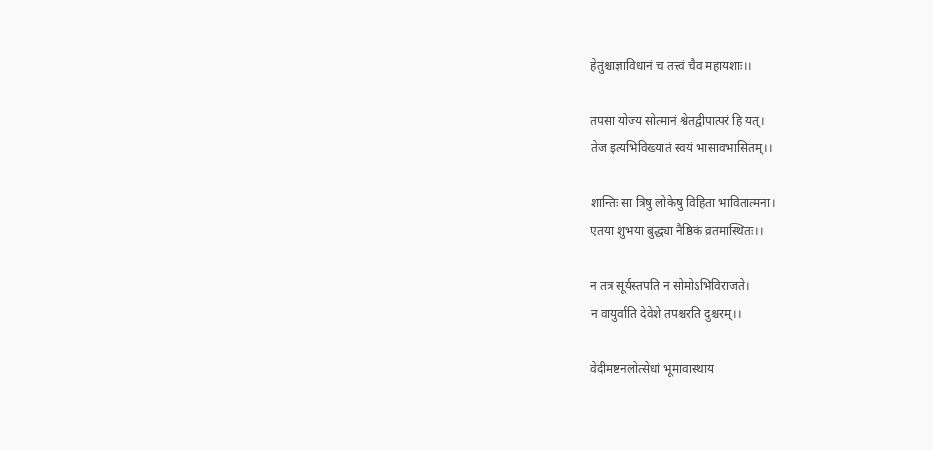हेतुश्चाज्ञाविधानं च तत्त्वं चैव महायशाः।।

तपसा योज्य सोत्मानं श्वेतद्वीपात्परं हि यत्।
तेज इत्यभिविख्यातं स्वयं भासावभासितम्।।

शान्तिः सा त्रिषु लोकेषु विहिता भावितात्मना।
एतया शुभया बुद्ध्या नैष्ठिकं व्रतमास्थितः।।

न तत्र सूर्यस्तपति न सोमोऽभिविराजते।
न वायुर्वाति देवेशे तपश्चरति दुश्चरम्।।

वेदीमष्टनलोत्सेधां भूमावास्थाय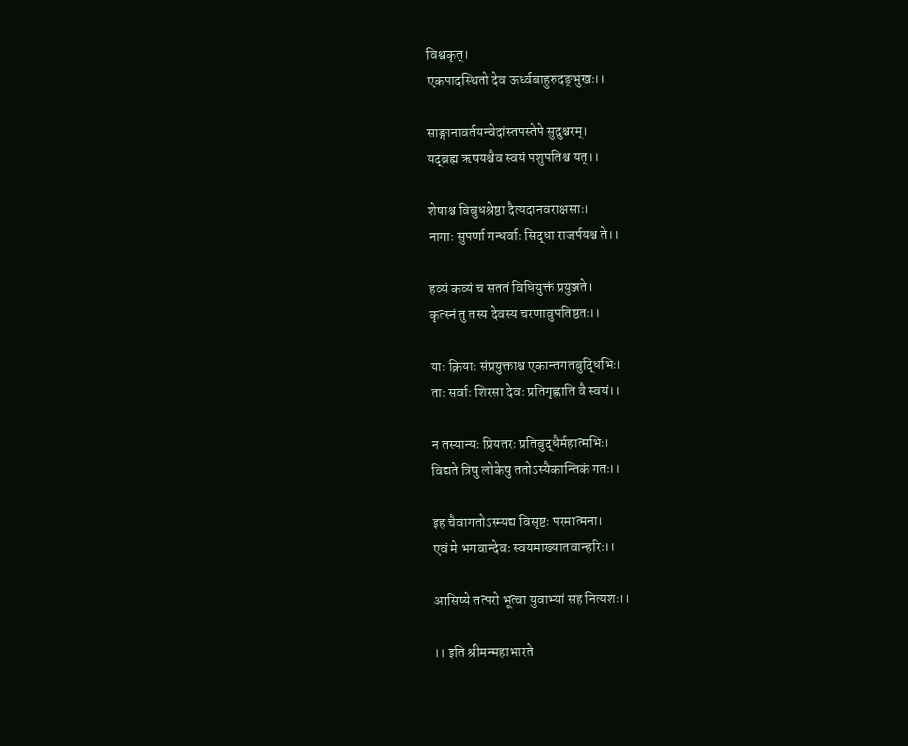विश्वकृत्।
एकपादस्थितो देव ऊर्ध्वबाहुरुदङ्भुखः।।

साङ्गानावर्तयन्वेदांस्तपस्तेपे सुदुश्चरम्।
यद्ब्रह्म ऋषयश्चैव स्वयं पशुपतिश्च यत्।।

शेषाश्च विबुधश्रेष्ठा दैत्यदानवराक्षसाः।
नागाः सुपर्णा गन्धर्वाः सिद्धा राजर्पयश्च ते।।

हव्यं कव्यं च सततं विधियुक्तं प्रयुञ्जते।
कृत्स्नं तु तस्य देवस्य चरणावुपतिष्ठतः।।

याः क्रियाः संप्रयुक्ताश्च एकान्तगतबुद्धिभिः।
ताः सर्वाः शिरसा देवः प्रतिगृह्णाति वै स्वयं।।

न तस्यान्यः प्रियतरः प्रतिबुद्धैर्महात्मभिः।
विद्यते त्रिषु लोकेषु ततोऽस्यैकान्तिकं गतः।।

इह चैवागतोऽस्म्यद्य विसृष्टः परमात्मना।
एवं मे भगवान्देवः स्वयमाख्यातवान्हरिः।।

आसिष्ये तत्परो भूत्वा युवाभ्यां सह नित्यशः।।

।। इति श्रीमन्महाभारते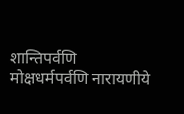शान्तिपर्वणि
मोक्षधर्मपर्वणि नारायणीये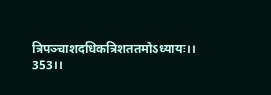त्रिपञ्चाशदधिकत्रिशततमोऽध्यायः।। 353।।